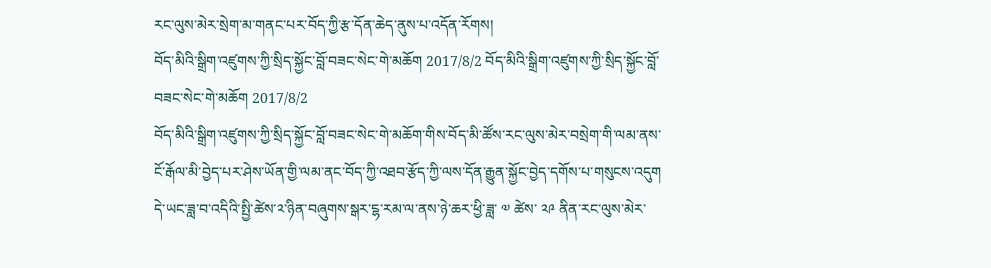རང་ལུས་མེར་སྲེག་མ་གནང་པར་བོད་ཀྱི་རྩ་དོན་ཆེད་ནུས་པ་འདོན་རོགས།
བོད་མིའི་སྒྲིག་འཛུགས་ཀྱི་སྲིད་སྐྱོང་བློ་བཟང་སེང་གེ་མཆོག 2017/8/2 བོད་མིའི་སྒྲིག་འཛུགས་ཀྱི་སྲིད་སྐྱོང་བློ་བཟང་སེང་གེ་མཆོག 2017/8/2
བོད་མིའི་སྒྲིག་འཛུགས་ཀྱི་སྲིད་སྐྱོང་བློ་བཟང་སེང་གེ་མཆོག་གིས་བོད་མི་ཚོས་རང་ལུས་མེར་བསྲེག་གི་ལམ་ནས་ངོ་རྒོལ་མི་བྱེད་པར་ཤེས་ཡོན་གྱི་ལམ་ནང་བོད་ཀྱི་འཐབ་རྩོད་ཀྱི་ལས་དོན་རྒྱུན་སྐྱོང་བྱེད་དགོས་པ་གསུངས་འདུག
དེ་ཡང་ཟླ་བ་འདིའི་སྤྱི་ཚེས་༢་ཉིན་བཞུགས་སྒར་ངྷ་རམ་ལ་ནས་ཉེ་ཆར་ཕྱི་ཟླ་ ༧ ཚེས་ ༢༩ ནིན་རང་ལུས་མེར་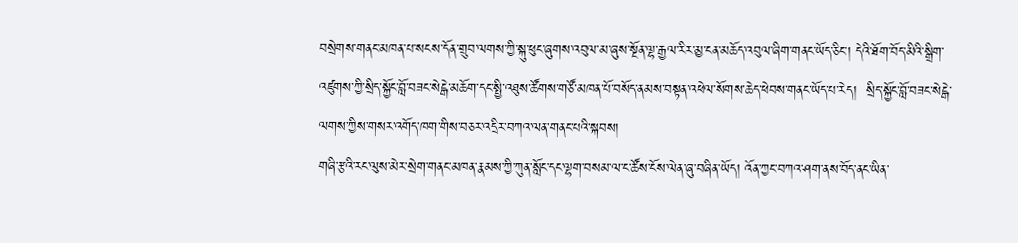བསྲེགས་གནང་མཁན་པ་སངས་དོན་གྲུབ་ལགས་ཀྱི་སྐུ་ཕུང་ཞུགས་འབུལ་མ་ཞུས་སྔོན་ལྷ་རྒྱལ་རིར་མྱ་ངན་མཆོད་འབུལ་ཞིག་གནང་ཡོད་ཅིང་། དེའི་ཐོག་བོད་མིའི་སྒྲིག་འཛུགས་ཀྱི་སྲིད་སྐྱོང་བློ་བཟང་སེངྒེ་མཆོག་དང་སྤྱི་འཐུས་ཚོགས་གཙོ་མཁན་པོ་བསོད་ནམས་བསྟན་འཕེལ་སོགས་ཆེད་ཕེབས་གནང་ཡོད་པ་རེད།  སྲིད་སྐྱོང་བློ་བཟང་སེངྒེ་ལགས་ཀྱིས་གསར་འགོད་ཁག་གིས་བཅར་འདྲིར་བཀའ་ལན་གནང་པའི་སྐབས།
གཞི་རྩའི་རང་ལུས་མེར་སྲེག་གནང་མཁན་རྣམས་ཀྱི་ཀུན་སློང་དང་ལྷག་བསམ་ལ་ང་ཚོས་ངོས་ལེན་ཞུ་བཞིན་ཡོད། འོན་ཀྱང་བཀའ་ཤག་ནས་བོད་ནང་ཡིན་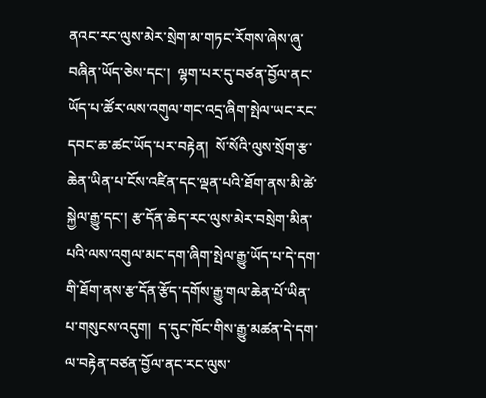ནའང་རང་ལུས་མེར་སྲེག་མ་གཏང་རོགས་ཞེས་ཞུ་བཞིན་ཡོད་ཅེས་དང་།  ལྷག་པར་དུ་བཙན་བྱོལ་ནང་ཡོད་པ་ཚོར་ལས་འགུལ་གང་འདྲ་ཞིག་སྤེལ་ཡང་རང་དབང་ཆ་ཚང་ཡོད་པར་བརྟེན།  སོ་སོའི་ལུས་སྲོག་རྩ་ཆེན་ཡིན་པ་ངོས་འཛིན་དང་ལྡན་པའི་ཐོག་ནས་མི་ཚེ་སྐྱེལ་རྒྱུ་དང་། རྩ་དོན་ཆེད་རང་ལུས་མེར་བསྲེག་མིན་པའི་ལས་འགུལ་མང་དག་ཞིག་སྤེལ་རྒྱུ་ཡོད་པ་དེ་དག་གི་ཐོག་ནས་རྩ་དོན་རྩོད་དགོས་རྒྱུ་གལ་ཆེན་པོ་ཡིན་པ་གསུངས་འདུག།  ད་དུང་ཁོང་གིས་རྒྱུ་མཚན་དེ་དག་ལ་བརྟེན་བཙན་བྱོལ་ནང་རང་ལུས་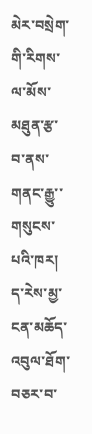མེར་བསྲེག་གི་རིགས་ལ་མོས་མཐུན་རྩ་བ་ནས་གནང་རྒྱུ་་གསུངས་པའི་ཁར།  ད་རེས་མྱ་ངན་མཆོད་འབུལ་ཐོག་བཅར་བ་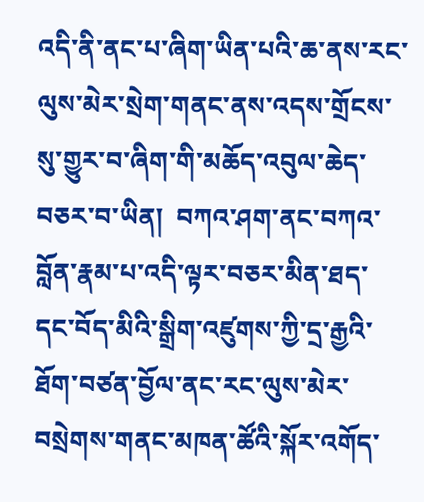འདི་ནི་ནང་པ་ཞིག་ཡིན་པའི་ཆ་ནས་རང་ལུས་མེར་སྲེག་གནང་ནས་འདས་གྲོངས་སུ་གྱུར་བ་ཞིག་གི་མཆོད་འབུལ་ཆེད་བཅར་བ་ཡིན།  བཀའ་ཤག་ནང་བཀའ་བློན་རྣམ་པ་འདི་ལྟར་བཅར་མིན་ཐད་དང་བོད་མིའི་སྒྲིག་འཛུགས་ཀྱི་དྲ་རྒྱའི་ཐོག་བཙན་བྱོལ་ནང་རང་ལུས་མེར་བསྲེགས་གནང་མཁན་ཚོའི་སྐོར་འགོད་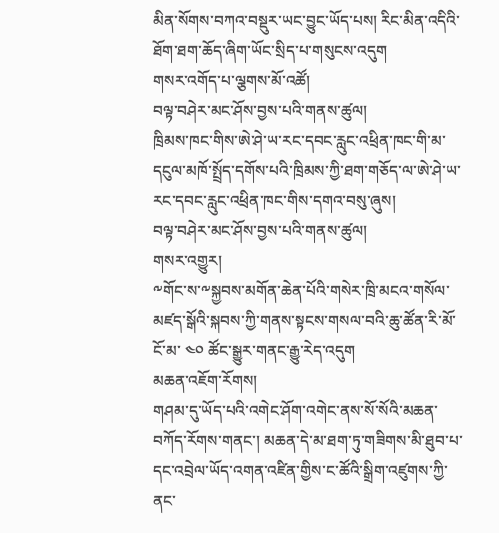མིན་སོགས་བཀའ་བསྡུར་ཡང་བྱུང་ཡོད་པས། རིང་མིན་འདིའི་ཐོག་ཐག་ཆོད་ཞིག་ཡོང་སྲིད་པ་གསུངས་འདུག
གསར་འགོད་པ་ལྕགས་མོ་འཚོ།
བལྟ་བཤེར་མང་ཤོས་བྱས་པའི་གནས་ཚུལ།
ཁྲིམས་ཁང་གིས་ཨེ་ཤེ་ཡ་རང་དབང་རླུང་འཕྲིན་ཁང་གི་མ་དངུལ་མཁོ་སྤྲོད་དགོས་པའི་ཁྲིམས་ཀྱི་ཐག་གཅོད་ལ་ཨེ་ཤེ་ཡ་རང་དབང་རླུང་འཕྲིན་ཁང་གིས་དགའ་བསུ་ཞུས།
བལྟ་བཤེར་མང་ཤོས་བྱས་པའི་གནས་ཚུལ།
གསར་འགྱུར།
༸གོང་ས་༸སྐྱབས་མགོན་ཆེན་པོའི་གསེར་ཁྲི་མངའ་གསོལ་མཛད་སྒོའི་སྐབས་ཀྱི་གནས་སྟངས་གསལ་བའི་ཆུ་ཚོན་རི་མོ་ངོ་མ་ ༤༠ ཚོང་སྒྱུར་གནང་རྒྱུ་རེད་འདུག
མཆན་འཇོག་རོགས།
གཤམ་དུ་ཡོད་པའི་འགེང་ཤོག་འགེང་ནས་སོ་སོའི་མཆན་བཀོད་རོགས་གནང་། མཆན་དེ་མ་ཐག་ཏུ་གཟིགས་མི་ཐུབ་པ་དང་འབྲེལ་ཡོད་འགན་འཛིན་གྱིས་ང་ཚོའི་སྒྲིག་འཛུགས་ཀྱི་ནང་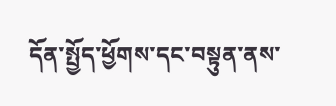དོན་སྤྱོད་ཕྱོགས་དང་བསྟུན་ནས་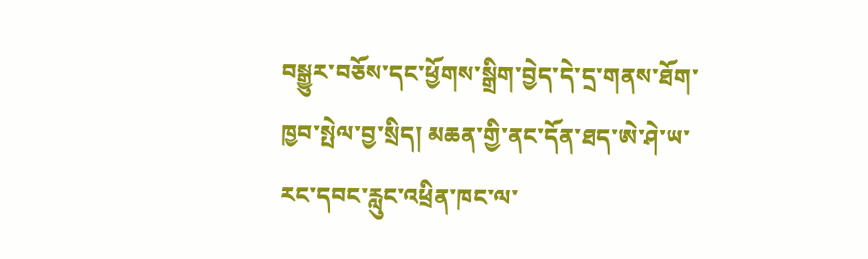བསྒྱུར་བཅོས་དང་ཕྱོགས་སྒྲིག་བྱེད་དེ་དྲ་གནས་ཐོག་ཁྱབ་སྤེལ་བྱ་སྲིད། མཆན་གྱི་ནང་དོན་ཐད་ཨེ་ཤེ་ཡ་རང་དབང་རླུང་འཕྲིན་ཁང་ལ་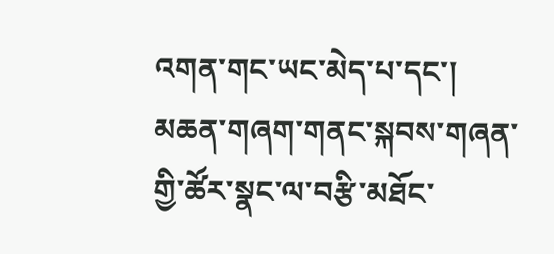འགན་གང་ཡང་མེད་པ་དང་། མཆན་གཞག་གནང་སྐབས་གཞན་གྱི་ཚོར་སྣང་ལ་བརྩི་མཐོང་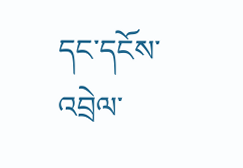དང་དངོས་འབྲེལ་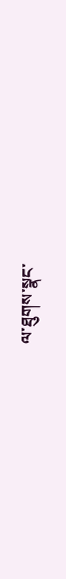ལ་ཐུགས་སྣང་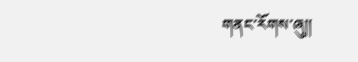གནང་རོགས་ཞུ༎